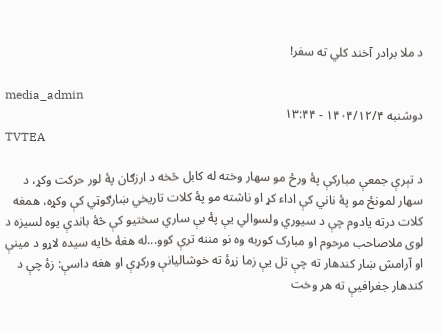د ملا برادر آخند کلي ته سفر!

media_admin
دوشنبه ۱۴۰۴/۱۲/۴ - ۱۳:۴۴
TVTEA

د تېرې جمعې مبارکې پهٔ ورځ مو سهار وخته له کابل څخه د ارزګان پهٔ لور حرکت وکړ، د سهار لمونځ مو پهٔ ناني کې اداء کړ او ناشته مو پهٔ کلات تاریخي ښارګوټي کې وکړه، همغه کلات درته یادوم چې د سیوري ولسوالي یې پهٔ بې ساري سختیو کې څهٔ باندې یوه لسیزه د لوی ملاصاحب مرحوم او مبارک کوربه وه نو مننه ترې کوو...له هغهٔ ځایه سیده لاړو د مینې او آرامش ښار کندهار ته چې تل یې زما زړهٔ ته خوشالیانې ورکړې او هغه داسې: زهٔ چې د کندهار جغرافیې ته هر وخت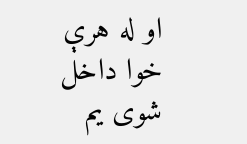او له هرې خوا داخل شوی یم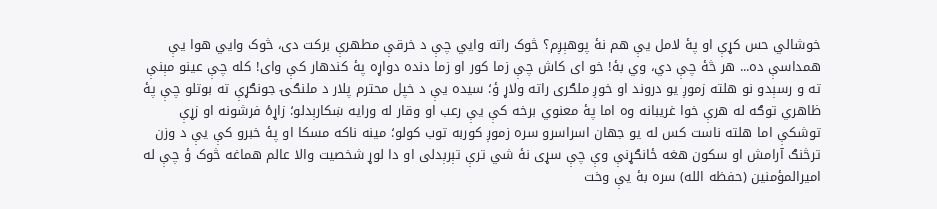خوشالي حس کړې او پهٔ لامل یې هم نهٔ پوهېږم؟ څوک راته وايي چې د خرقې مطهرې برکت دی، څوک وايي هوا یې همداسې ده... هر څهٔ چې دي، وي بهٔ! خو ای کاش چې زما کور او زما دنده دواړه پهٔ کندهار کې وای! کله چې عینو مېنې ته و رسېدو نو هلته زموږ یو دروند او خوږ ملګری راته ولاړ ؤ؛ سیده یې د خپل محترم پلار د ملنګۍ جونګړې ته بوتلو چې پهٔ ظاهري توګه له هرې خوا غریبانه وه اما پهٔ معنوي برخه کې یې رعب او وقار له ورایه ښکارېدلو؛ زاړهٔ فرشونه او زړې توشکې اما هلته ناست کس له یو جهان اسراسرو سره زموږ کوربه توب کولو؛ مینه ناکه مسکا او پهٔ خبرو کې یې د وزن ترڅنګ آرامش او سکون هغه ځانګړنې وې چې سړی نهٔ شي ترې تېرېدلی او دا لوړ شخصیت والا عالم هماغه څوک ؤ چې له امیرالمؤمنین (حفظه الله) سره بهٔ یې وخت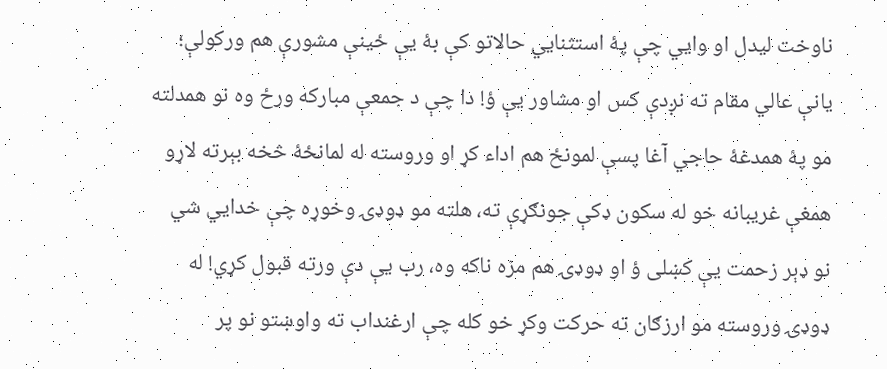ناوخت لیدل او وايي چې پهٔ استثنايي حالاتو کې بهٔ یې ځینې مشورې هم ورکولې؛ یانې عالي مقام ته نږدې کس او مشاور یې ؤ! دا چې د جمعې مبارکه ورځ وه نو همدلته مو پهٔ همدغهٔ حاجي آغا پسې لمونځ هم اداء کړ او وروسته له لمانځهٔ څخه بېرته لاړو همغې غریبانه خو له سکون ډکې جونګړې ته، هلته مو ډوډۍ وخوړه چې خدايي شي نو ډېر زحمت یې کښلی ؤ او ډوډۍ هم مزه ناکه وه، رب یې دې ورته قبول کړي! له ډوډۍ وروسته مو ارزګان ته حرکت وکړ خو کله چې ارغنداب ته واوښتو نو پر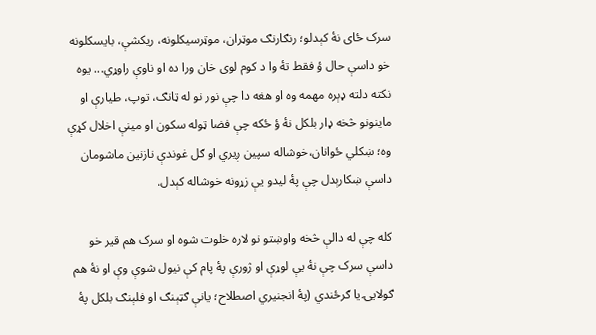سرک ځای نهٔ کېدلو؛ رنګارنګ موټران، موټرسیکلونه، ریکشې، بایسکلونه خو داسې حال ؤ فقط تهٔ وا د کوم لوی خان ورا ده او ناوې راوړي... یوه نکته دلته ډېره مهمه وه او هغه دا چې نور نو له ټانګ، توپ، طیارې او ماینونو څخه ډار بلکل نهٔ ؤ ځکه چې فضا ټوله سکون او مینې اخلال کړې وه؛ ښکلي ځوانان،خوشاله سپین ږيري او ګل غوندې نازنین ماشومان داسې ښکارېدل چې پهٔ لیدو یې زړونه خوشاله کېدل.

کله چې له دالې څخه واوښتو نو لاره خلوت شوه او سرک هم قیر خو داسې سرک چې نهٔ یې لوړې او ژورې پهٔ پام کې نیول شوې وې او نهٔ هم ګولایۍ یا ګرځندي (پهٔ انجنیري اصطلاح؛ یانې ګټېنګ او فلېنګ بلکل پهٔ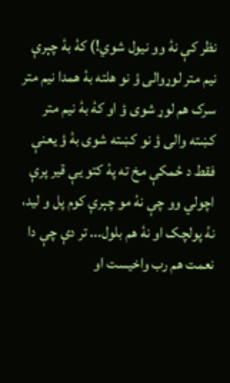نظر کې نهٔ وو نیول شوي!) کهٔ بهٔ چېرې نیم متر لوړوالی ؤ نو هلته بهٔ همدا نیم متر سرک هم لوړ شوی ؤ او کهٔ بهٔ نیم متر کښته والی ؤ نو کښته شوی بهٔ ؤ یعنې فقط د ځمکې مخ ته پهٔ کتو یې قیر پرې اچولي وو چې نهٔ مو چېرې کوم پل و لید، نهٔ پولچک او نهٔ هم بلول... تر دې چې دا نعمت هم رب واخیست او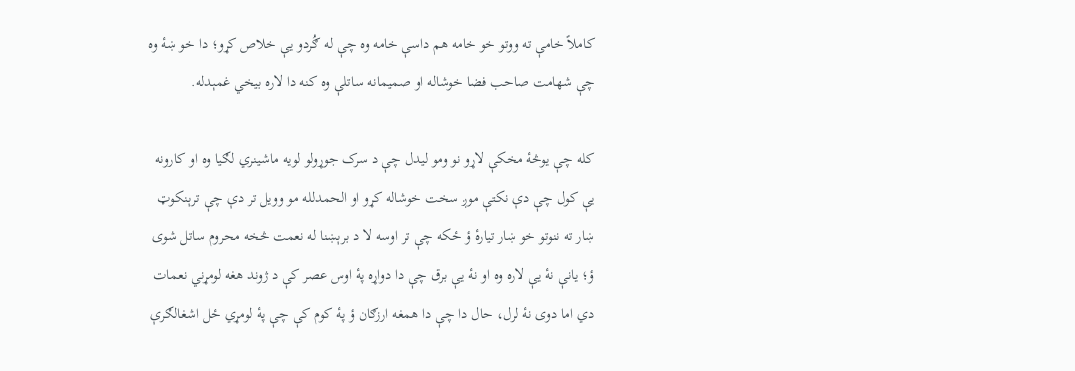کاملاً خامې ته ووتو خو خامه هم داسې خامه وه چې له ګُردو یې خلاص کړو؛ دا خو ښهٔ وه چې شهامت صاحب فضا خوشاله او صمیمانه ساتلې وه کنه دا لاره بیخي غمېدله.

کله چې یوڅهٔ مخکې لاړو نو ومو لیدل چې د سرک جوړولو لویه ماشینري لګیا وه او کارونه یې کول چې دې نکتې موږ سخت خوشاله کړو او الحمدلله مو وویل تر دې چې ترېنکوټ ښار ته ننوتو خو ښار تیارهٔ ؤ ځکه چې تر اوسه لا د برېښنا له نعمت څخه محروم ساتل شوی ؤ؛ یانې نهٔ یې لاره وه او نهٔ یې برق چې دا دواړه پهٔ اوس عصر کې د ژوند هغه لومړني نعمات دي اما دوی نهٔ لرل، حال دا چې دا همغه ارزګان ؤ پهٔ کوم کې چې پهٔ لومړي ځل اشغالګرې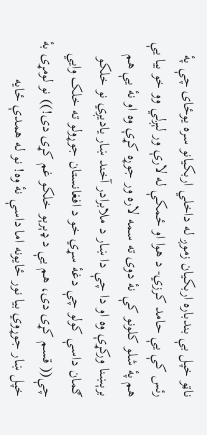ناټو خپل بې بندباره اربکیان زموږ له داخلي اربکیانو سره یوځای چې پهٔ رئس کې یې حامد کرزي- د هوا او ځمکې له لارې ور لېږلي وو خو بیا یې هم پهٔ شلو کلونو کې نهٔ دوی ته سمه لاره ور جوړه کړې وه او نهٔ یې هم برېښنا ورکړې وه او دا چې دا ښار د ملابرادر آخند ښار یادیږي نو خلکو ګمان داسې کولو چې دغهٔ سړي خو د افغانستان جوړولو ته خلک وایي چې(( قسم کړی دی، هم یې د ډېرېو خلکو غم کړی دی!)) نو لومړی بهٔ خپل ښار جوړوي بیا نور ځایونه اما داسې نهٔ وه! نو له همدې ځایه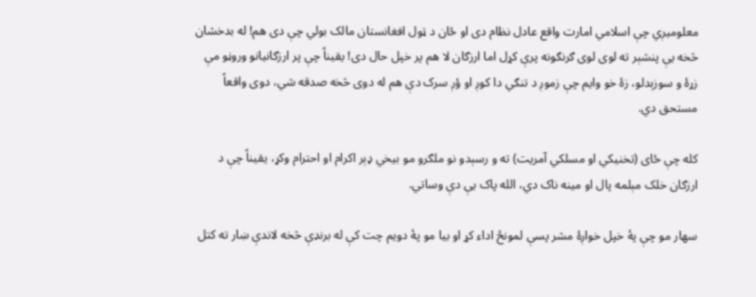معلومیږي چې اسلامي امارت واقع عادل نظام دی او ځان د ټول افغانستان مالک بولي چې دی هم! له بدخشان څخه یې پنشېر ته لوی لوی ګرنګونه پرې کړل اما ارزګان لا هم پر خپل حال دی! یقیناً چې پر ارزګانیانو وروڼو مې زړهٔ و سوزېدلو، زهٔ خو وایم چې زموږ د تنګي دا کوږ او ؤږ سرک دې هم له دوی څخه صدقه شي، دوی واقعاً مستحق دي.

کله چې ځای (تخنيکي او مسلکي آمریت) ته و رسېدو نو ملګرو مو بیخي ډېر اکرام او احترام وکړ، یقیناً چې د ارزګان خلک مېلمه پال او مینه ناک دي، الله پاک یې دې وساتي.

سهار مو چې پهٔ خپل خواږهٔ مشر پسې لمونځ اداء کړ او بیا مو پهٔ دویم چت کې له برنډې څخه لاندې ښار ته کتل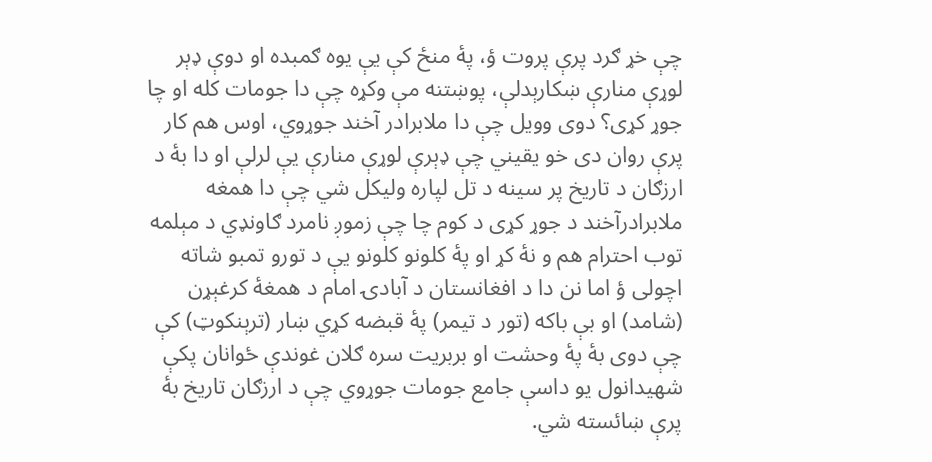چې خړ ګرد پرې پروت ؤ، پهٔ منځ کې یې یوه ګمبده او دوې ډېر لوړې منارې ښکارېدلې، پوښتنه مې وکړه چې دا جومات کله او چا جوړ کړی؟ دوی وویل چې دا ملابرادر آخند جوړوي، اوس هم کار پرې روان دی خو یقیني چې ډېرې لوړې منارې یې لرلې او دا بهٔ د ارزګان د تاریخ پر سینه د تل لپاره ولیکل شي چې دا همغه ملابرادرآخند د جوړ کړی د کوم چا چې زموږ نامرد ګاونډي د مېلمه توب احترام هم و نهٔ کړ او پهٔ کلونو کلونو یې د تورو تمبو شاته اچولی ؤ اما نن دا د افغانستان د آبادۍ امام د همغهٔ کرغېړن (شامد) او بې باکه (تور د تیمر) پهٔ قبضه کړي ښار (ترېنکوټ) کې چې دوی بهٔ پهٔ وحشت او بربریت سره ګلان غوندې ځوانان پکې شهیدانول یو داسې جامع جومات جوړوي چې د ارزګان تاریخ بهٔ پرې ښائسته شي.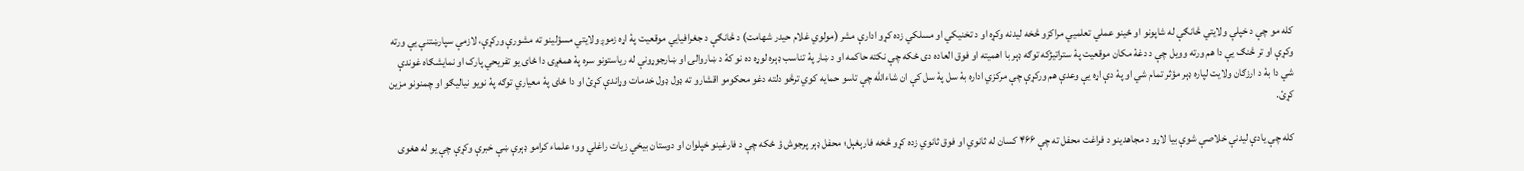کله مو چې د خپلې ولایتي څانګې له شاپونو او ځینو عملي تعلمیي مراکزو څخه لیدنه وکړه او د تخنیکي او مسلکي زده کړو ادارې مشر (مولوي غلام حیدر شهامت) د څانګې د جغرافیايي موقعیت پهٔ اړه زموږ ولایتي مسؤلینو ته مشورې ورکړې، لازمې سپارښتنې یې ورته وکړې او تر څنګ یې دا هم ورته وویل چې د دغهٔ مکان موقعیت پهٔ ستراتیژکه توګه ډېر با اهمیته او فوق العاده دی ځکه چې نکته حاکمه او د ښار پهٔ تناسب ډېره لوړه ده نو کهٔ د ښاروالۍ او ښارجوړونې له ریاستونو سره پهٔ همغږۍ دا ځای یو تفریحي پارک او نمایشګاه غوندې شي دا بهٔ د ارزګان ولایت لپاره ډېر مؤثر تمام شي او پهٔ دې اړه یې وعدې هم ورکړې چې مرکزي اداره بهٔ سل پهٔ سل کې ان شاءالله چې تاسو حمایه کوي ترڅو دلته دغو محکومو اقشارو ته ډول ډول خدمات وړاندې کړئ او دا ځای پهٔ معیاري توګه پهٔ نویو نیالیګو او چمنونو مزین کړئ.

کله چې یادې لیدنې خلاصې شوې بیا لاړو د مجاهدینو د فراغت محفل ته چې ۴۶۶ کسان له ثانوي او فوق ثانوي زده کړو څخه فارېغېل؛ محفل ډېر پرجوش ؤ ځکه چې د فارغینو خپلوان او دوستان بیخي زیات راغلي وو؛ علماء کرامو ډېرې ښې خبرې وکړې چې یو له هغوی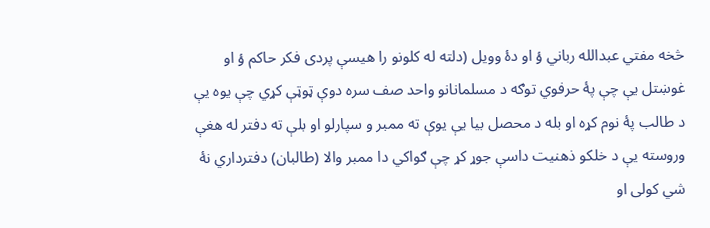څخه مفتي عبدالله رباني ؤ او دهٔ وویل (دلته له کلونو را هیسې پردی فکر حاکم ؤ او غوښتل یې چې پهٔ حرفوي توګه د مسلمانانو واحد صف سره دوې ټوټې کړي چې یوه یې د طالب پهٔ نوم کړه او بله د محصل بیا یې یوې ته ممبر و سپارلو او بلې ته دفتر له هغې وروسته یې د خلکو ذهنیت داسې جوړ کړ چې ګواکي دا ممبر والا (طالبان) دفترداري نهٔ شي کولی او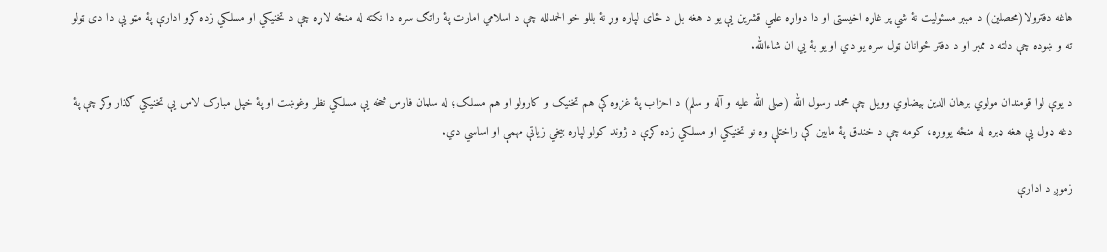هاغه دفترولا(محصلین) د مببر مسئولیت نهٔ شي پر غاړه اخیستی او دا دواړه علمي قشرین یې یو د هغه بل د ځای لپاره وړ نهٔ بللو خو الحمدلله چې د اسلامي امارت پهٔ راتګ سره دا نکته له منځه لاړه چې د تخنیکي او مسلکي زده کړو ادارې پهٔ مټو یې دا دی ټولو ته و ښوده چې دلته د ممبر او د دفتر ځوانان ټول سره یو دي او یو بهٔ یي ان شاءالله.

د یوې لوا قومندان مولوي برهان الدین بیضاوي وویل چې محمد رسول الله (صلی الله علیه و آله و سلم) د احزاب پهٔ غزوه کې هم تخنیک و کارولو او هم مسلک؛ له سلمان فارس څخه یې مسلکي نظر وغوښت او پهٔ خپل مبارک لاس یې تخنیکي ګذار وکړ چې پهٔ دغه ډول یې هغه ډبره له منځه یووړه، کومه چې د خندق پهٔ مابین کې راختلې وه نو تخنیکي او مسلکي زده کړې د ژوند کولو لپاره بیخي زیاتې مهمې او اساسي دي.

زموږ د ادارې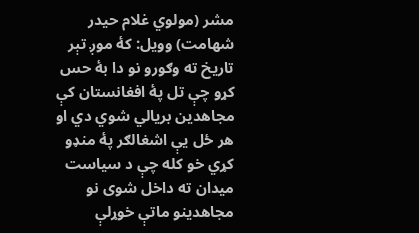مشر (مولوي غلام حیدر شهامت) وویل: کهٔ موږ تېر تاریخ ته وګورو نو دا بهٔ حس کړو چې تل پهٔ افغانستان کې مجاهدین بریالي شوي دي او هر ځل یې اشغالګر پهٔ منډو کړي خو کله چې د سیاست میدان ته داخل شوی نو مجاهدینو ماتې خوړلې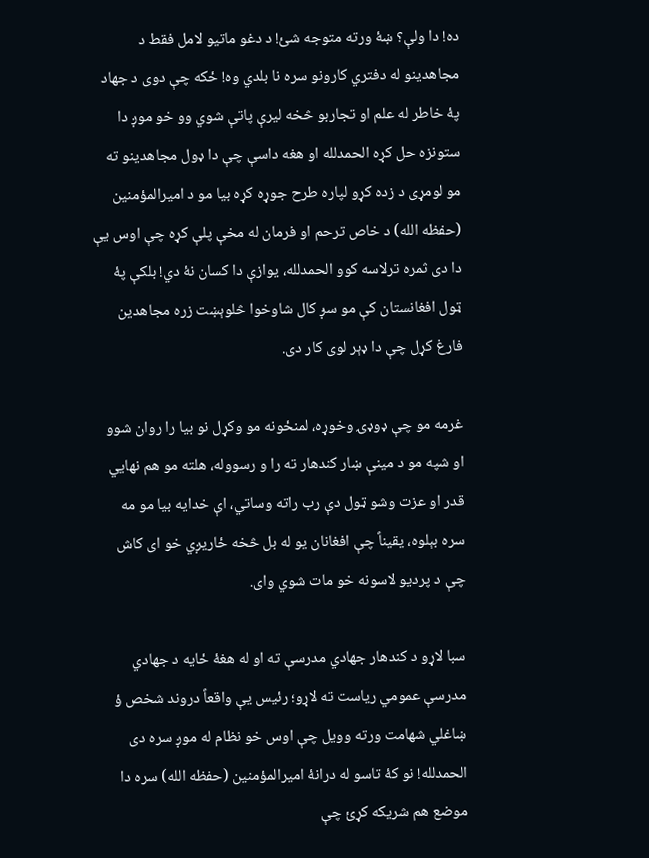ده! دا ولې؟ ښهٔ ورته متوجه شئ! د دغو ماتیو لامل فقط د مجاهدینو له دفتري کارونو سره نا بلدي وه! ځکه چې دوی د جهاد پهٔ خاطر له علم او تجاربو څخه لیرې پاتې شوي وو خو موږ دا ستونزه حل کړه الحمدلله او هغه داسې چې دا ډول مجاهدینو ته مو لومړی د زده کړو لپاره طرح جوړه کړه بیا مو د امیرالمؤمنین (حفظه الله) د خاص ترحم او فرمان له مخې پلې کړه چې اوس یې دا دی ثمره ترلاسه کوو الحمدلله، یوازې دا کسان نهٔ دي! بلکې پهٔ ټول افغانستان کې مو سږ کال شاوخوا څلوېښت زره مجاهدین فارغ کړل چې دا ډېر لوی کار دی.

غرمه مو چې ډوډۍ وخوړه، لمنځونه مو وکړل نو بیا را روان شوو او شپه مو د مینې ښار کندهار ته را و رسووله، هلته مو هم نهايي قدر او عزت وشو ټول دې رب راته وساتي، اې خدایه بیا مو مه سره بېلوه، یقیناً چې افغانان یو له بل څخه ځاریږي خو ای کاش چې د پردیو لاسونه خو مات شوي وای.

سبا لاړو د کندهار جهادي مدرسې ته او له هغهٔ ځایه د جهادي مدرسې عمومي ریاست ته لاړو؛ رئیس یې واقعاً دروند شخص ؤ ښاغلي شهامت ورته وویل چې اوس خو نظام له موږ سره دی الحمدلله! نو کهٔ تاسو له درانهٔ امیرالمؤمنین (حفظه الله) سره دا موضع هم شریکه کړئ چې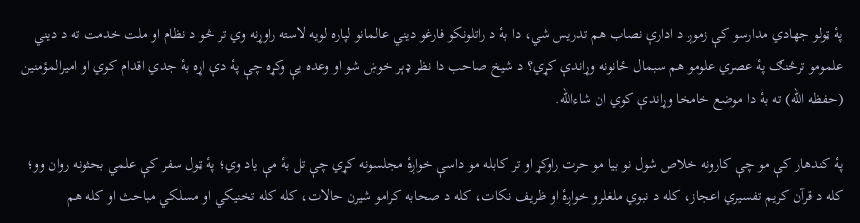پهٔ ټولو جهادي مدارسو کې زموږ د ادارې نصاب هم تدریس شي، دا بهٔ د راتلونکو فارغو دیني عالمانو لپاره لویه لاسته راوړنه وي تر څو د نظام او ملت خدمت ته د دیني علمومو ترڅنګ پهٔ عصري علومو هم سبمال ځانونه وړاندې کړي؟ د شیخ صاحب دا نظر ډېر خوښ شو او وعده یې وکړه چې پهٔ دې اړه بهٔ جدي اقدام کوي او امیرالمؤمنین (حفظه الله) ته بهٔ دا موضع خامخا وړاندې کوي ان شاءالله.

پهٔ کندهار کې مو چې کارونه خلاص شول نو بیا مو حرت راوکړ او تر کابله مو داسې خواږهٔ مجلسونه کړي چې تل بهٔ مې یاد وي؛ پهٔ ټول سفر کې علمي بحثونه روان وو؛ کله د قرآن کریم تفسیري اعجاز، کله د نبوي ملغلرو خواږهٔ او ظریف نکات، کله د صحابه کرامو شیرن حالات، کله کله تخنیکي او مسلکي مباحث او کله هم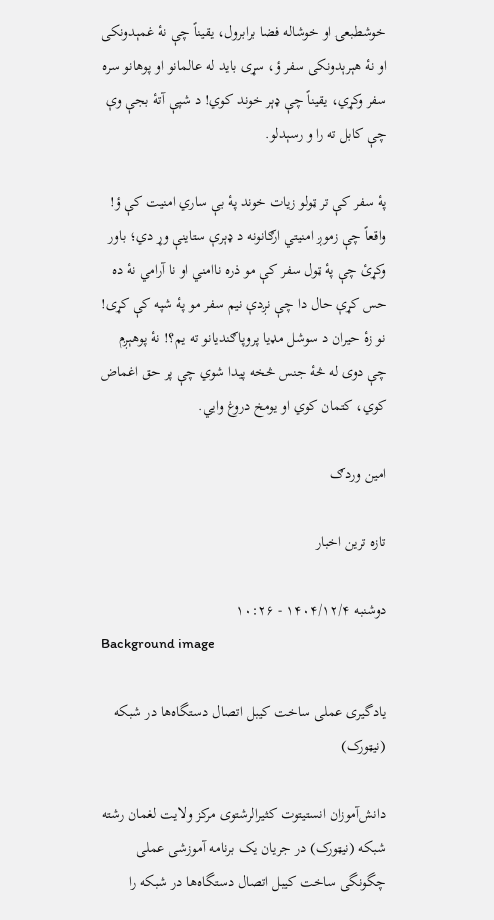خوشطبعۍ او خوشاله فضا برابرول، یقیناً چې نهٔ غمېدونکی او نهٔ هېرېدونکی سفر ؤ، سړی باید له عالمانو او پوهانو سره سفر وکړي، یقیناً چې ډېر خوند کوي! د شپې آتهٔ بجې وې چې کابل ته را و رسېدلو.

پهٔ سفر کې تر ټولو زیات خوند پهٔ بې ساري امنیت کې ؤ! واقعاً چې زموږ امنیتي ارګانونه د ډېرې ستاینې وړ دي؛ باور وکړئ چې پهٔ ټول سفر کې مو ذره ناامني او نا آرامي نهٔ ده حس کړې حال دا چې نږدې نیم سفر مو پهٔ شپه کې کړی! نو زهٔ حیران د سوشل مډیا پروپاګندیانو ته یم؟! نهٔ پوهېږم چې دوی له څهٔ جنس څخه پیدا شوي چې پر حق اغماض کوي، کتمان کوي او یومخ دروغ وايي.

امین وردګ

تازه ترین اخبار

دوشنبه ۱۴۰۴/۱۲/۴ - ۱۰:۲۶
Background image

یادگیری عملی ساخت کیبل اتصال دستگاه‌ها در شبکه (نیټورک)

دانش‌آموزان انستیتوت کثیرالرشتوی مرکز ولایت لغمان رشته شبکه (نیټورک) در جریان یک برنامه آموزشی عملی چگونگی ساخت کیبل اتصال دستگاه‌ها در شبکه را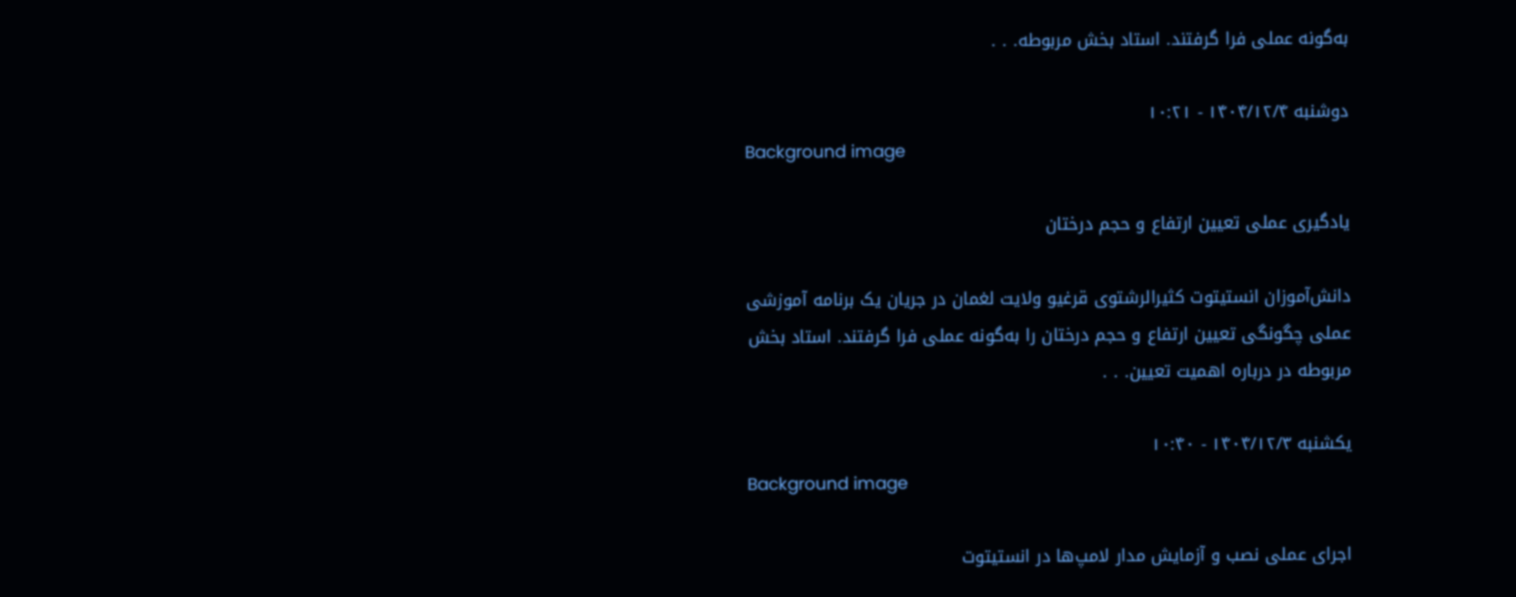به‌گونه عملی فرا گرفتند. استاد بخش مربوطه. . .

دوشنبه ۱۴۰۴/۱۲/۴ - ۱۰:۲۱
Background image

یادگیری عملی تعیین ارتفاع و حجم درختان

دانش‌آموزان انستیتوت کثیرالرشتوی قرغیو ولایت لغمان در جریان یک برنامه آموزشی عملی چگونگی تعیین ارتفاع و حجم درختان را به‌گونه عملی فرا گرفتند. استاد بخش مربوطه در درباره اهمیت تعیین. . .

یکشنبه ۱۴۰۴/۱۲/۳ - ۱۰:۴۰
Background image

اجرای عملی نصب و آزمایش مدار لامپ‌ها در انستیتوت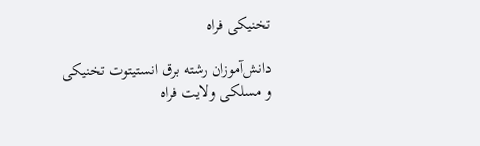تخنیکی فراه

دانش‌آموزان رشته برق انستیتوت تخنیکی و مسلکی ولایت فراه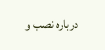درباره نصب و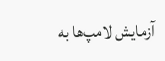آزمایش لامپ‌ها به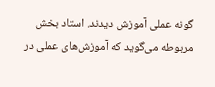گونه عملی آموزش دیدند. استاد بخش مربوطه می‌گوید که آموزش‌های عملی در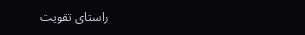راستای تقویت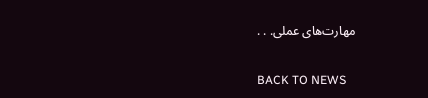مهارت‌های عملی. . .

BACK TO NEWS